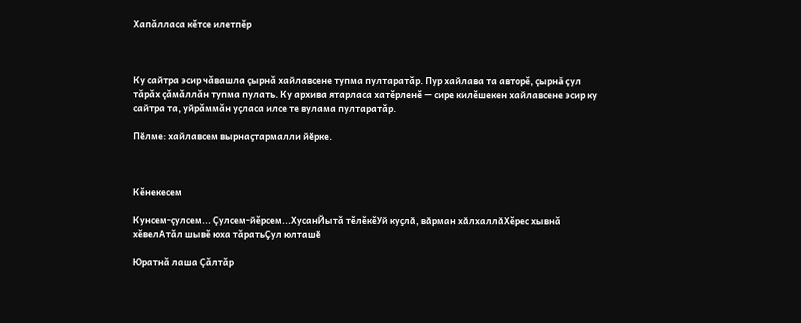Хапăлласа кĕтсе илетпĕр



Ку сайтра эсир чăвашла çырнă хайлавсене тупма пултаратăр. Пур хайлава та авторĕ, çырнă çул тăрăх çăмăллăн тупма пулать. Ку архива ятарласа хатĕрленĕ — сире килĕшекен хайлавсене эсир ку сайтра та, уйрăммăн уçласа илсе те вулама пултаратăр.

Пӗлме: хайлавсем вырнаҫтармалли йӗрке.



Кĕнекесем

Кунсем-çулсем... Çулсем-йĕрсем...ХусанЙытă тĕлĕкĕУй куҫлӑ, вӑрман хӑлхаллӑХĕрес хывнă хĕвелАтăл шывĕ юха тăратьҪул юлташӗ

Юратнă лаша Çăлтăр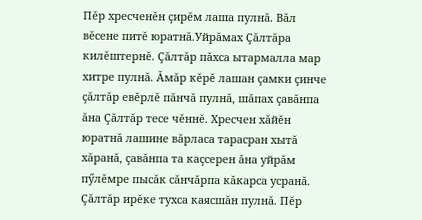Пĕр хресченĕн çирĕм лаша пулнă. Вăл вĕсене питĕ юратнă.Уйрăмах Çăлтăра килĕштернĕ. Çăлтăр пăхса ытармалла мар хитре пулнă. Ăмăр кĕрĕ лашан çамки çинче çăлтăр евĕрлĕ пăнчă пулнă, шăпах çавăнпа ăна Çăлтăр тесе чĕннĕ. Хресчен хăйĕн юратнă лашине вăрласа тарасран хытă хăранă, çавăнпа та каçсерен ăна уйрăм пӳлĕмре пысăк сăнчăрпа кăкарса усранă. Çăлтăр ирĕке тухса каясшăн пулнă. Пĕр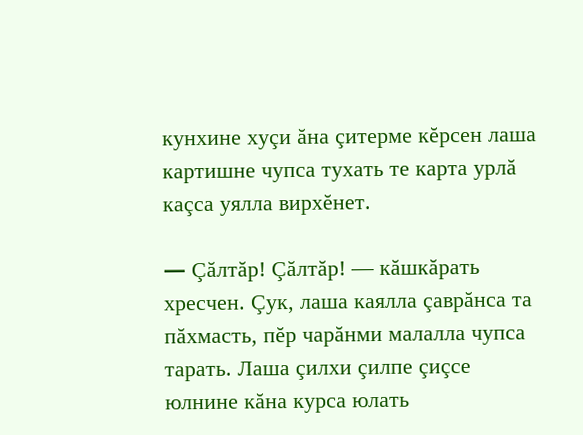кунхине хуçи ăна çитерме кĕрсен лаша картишне чупса тухать те карта урлă каçса уялла вирхĕнет.

— Çăлтăр! Çăлтăр! — кăшкăрать хресчен. Çук, лаша каялла çаврăнса та пăхмасть, пĕр чарăнми малалла чупса тарать. Лаша çилхи çилпе çиçсе юлнине кăна курса юлать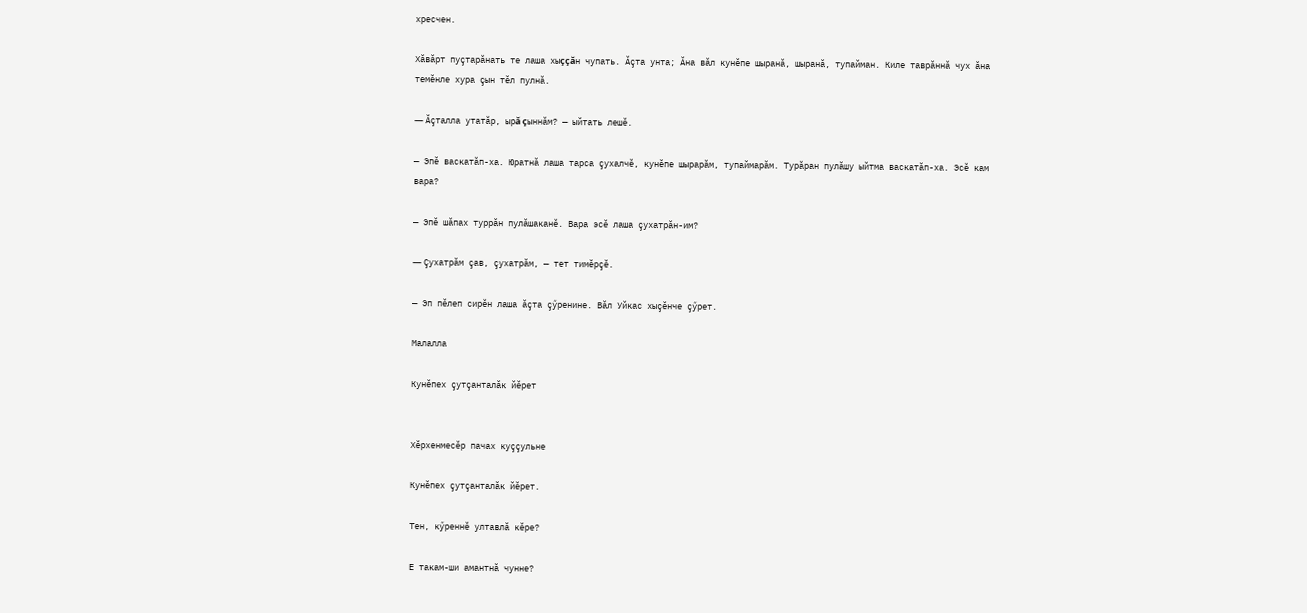хресчен.

Хăвăрт пуçтарăнать те лаша хыççăн чупать. Ăçта унта; Ăна вăл кунĕпе шыранă, шыранă, тупайман. Киле таврăннă чух ăна темĕнле хура çын тĕл пулнă.

— Ăçталла утатăр, ырă çыннăм? — ыйтать лешĕ.

— Эпĕ васкатăп-ха. Юратнă лаша тарса çухалчĕ, кунĕпе шырарăм, тупаймарăм. Турăран пулăшу ыйтма васкатăп-ха. Эсĕ кам вара?

— Эпĕ шăпах туррăн пулăшаканĕ. Вара эсĕ лаша çухатрăн-им?

— Çухатрăм çав, çухатрăм, — тет тимĕрçĕ.

— Эп пĕлеп сирĕн лаша ăçта çӳренине. Вăл Уйкас хыçĕнче çӳрет.

Малалла

Кунĕпех çутçанталăк йĕрет


Хĕрхенмесĕр пачах куççульне

Кунĕпех çутçанталăк йĕрет.

Тен, кӳреннĕ ултавлă кĕре?

Е такам-ши амантнă чунне?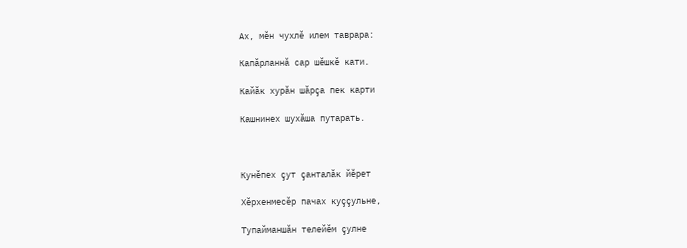Ах, мĕн чухлĕ илем таврара:

Капăрланнă сар шĕшкĕ кати.

Кайăк хурăн шăрçа пек карти

Кашнинех шухăша путарать.



Кунĕпех çут çанталăк йĕрет

Хĕрхенмесĕр пачах куççульне,

Тупайманшăн телейĕм çулне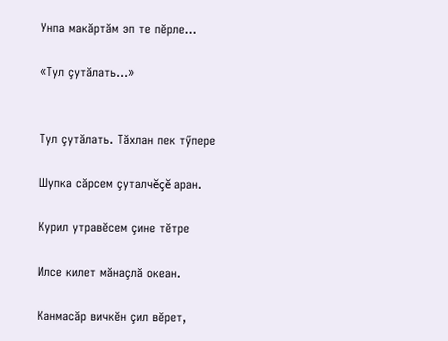Унпа макăртăм эп те пĕрле...

«Тул çутăлать...»


Тул çутăлать. Тăхлан пек тӳпере

Шупка сăрсем çуталчĕçĕ аран.

Курил утравĕсем çине тĕтре

Илсе килет мăнаçлă океан.

Канмасăр вичкĕн çил вĕрет,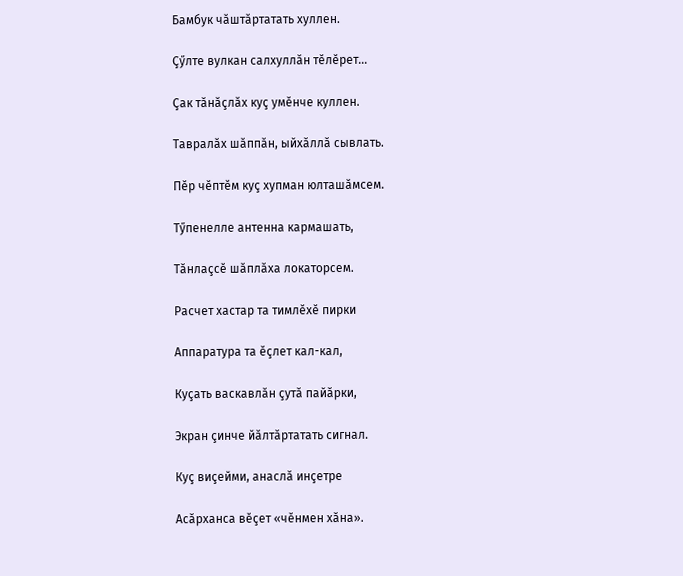Бамбук чăштăртатать хуллен.

Çӳлте вулкан салхуллăн тĕлĕрет...

Çак тăнăçлăх куç умĕнче куллен.

Тавралăх шăппăн, ыйхăллă сывлать.

Пĕр чĕптĕм куç хупман юлташăмсем.

Тӳпенелле антенна кармашать,

Тăнлаçсĕ шăплăха локаторсем.

Расчет хастар та тимлĕхĕ пирки

Аппаратура та ĕçлет кал-кал,

Куçать васкавлăн çутă пайăрки,

Экран çинче йăлтăртатать сигнал.

Куç виçейми, анаслă инçетре

Асăрханса вĕçет «чĕнмен хăна».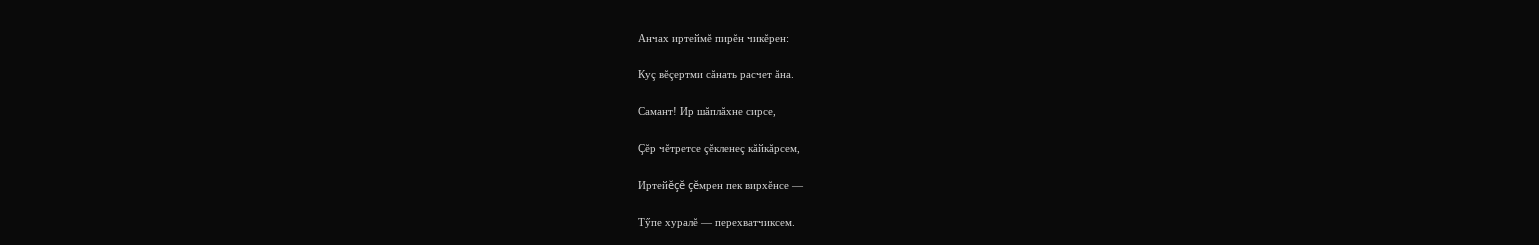Анчах иртеймĕ пирĕн чикĕрен:

Куç вĕçертми сăнать расчет ăна.

Самант! Ир шăплăхне сирсе,

Çĕр чĕтретсе çĕкленеç кăйкăрсем,

Иртейĕçĕ çĕмрен пек вирхĕнсе —

Тӳпе хуралĕ — перехватчиксем.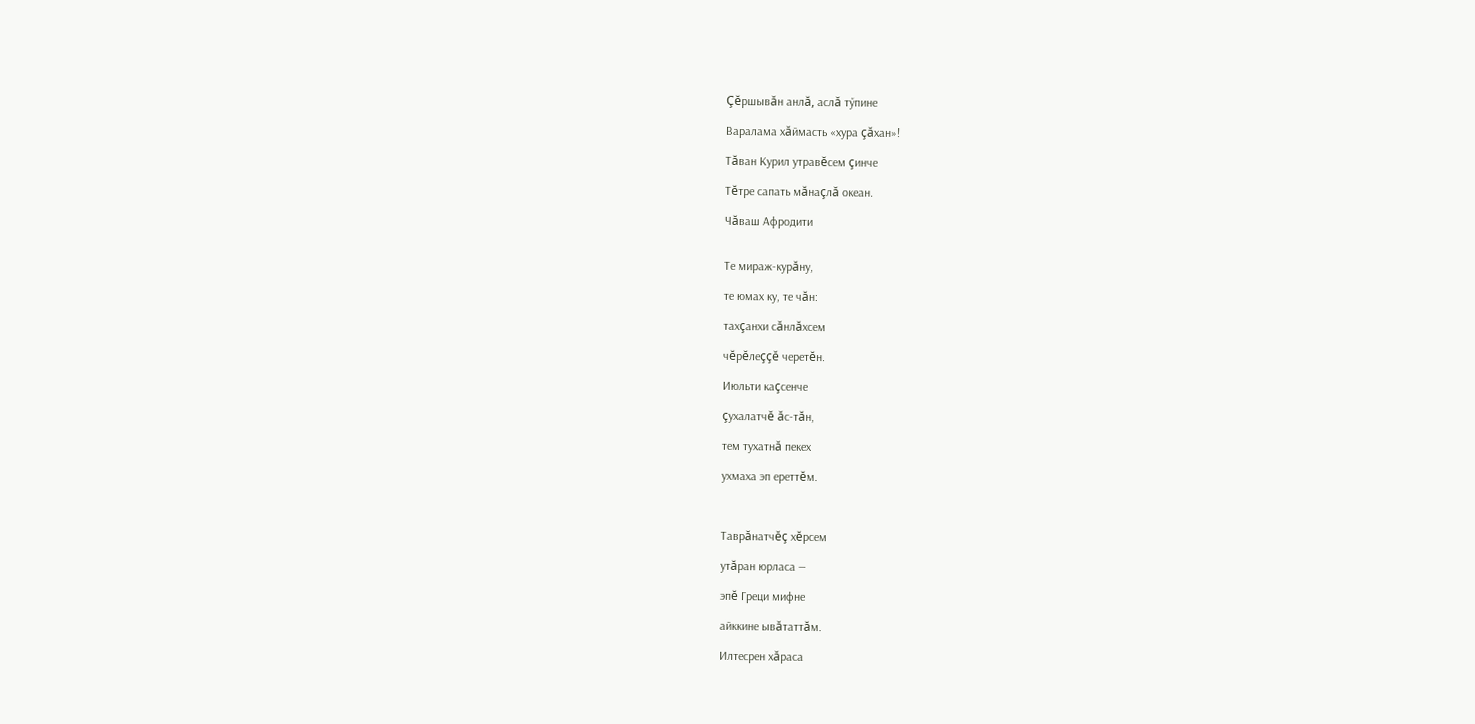Çĕршывăн анлă, аслă тӳпине

Варалама хăймасть «хура çăхан»!

Тăван Курил утравĕсем çинче

Тĕтре сапать мăнаçлă океан.

Чăваш Афродити


Те мираж-курăну,

те юмах ку, те чăн:

тахçанхи сăнлăхсем

чĕрĕлеççĕ черетĕн.

Июльти каçсенче

çухалатчĕ ăс-тăн,

тем тухатнă пекех

ухмаха эп ереттĕм.



Таврăнатчĕç хĕрсем

утăран юрласа —

эпĕ Греци мифне

айккине ывăтаттăм.

Илтесрен хăраса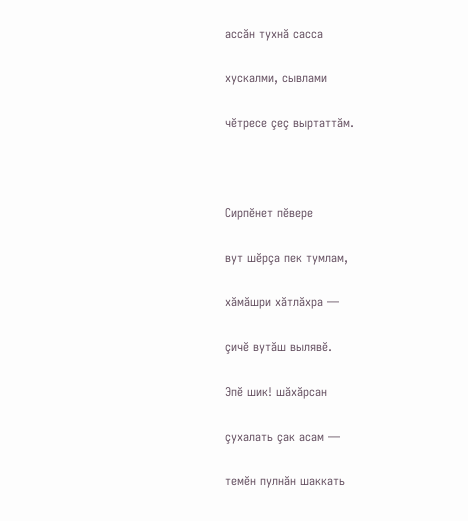ассăн тухнă сасса

хускалми, сывлами

чĕтресе çеç выртаттăм.



Сирпĕнет пĕвере

вут шĕрçа пек тумлам,

хăмăшри хăтлăхра —

çичĕ вутăш вылявĕ.

Эпĕ шик! шăхăрсан

çухалать çак асам —

темĕн пулнăн шаккать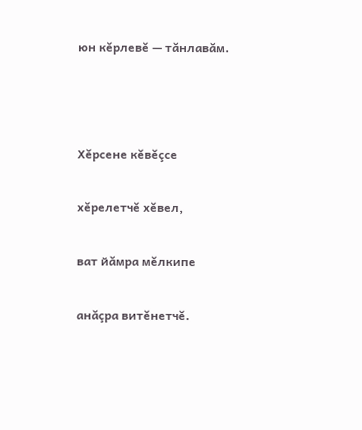юн кĕрлевĕ — тăнлавăм.



Хĕрсене кĕвĕçсе

хĕрелетчĕ хĕвел,

ват йăмра мĕлкипе

анăçра витĕнетчĕ.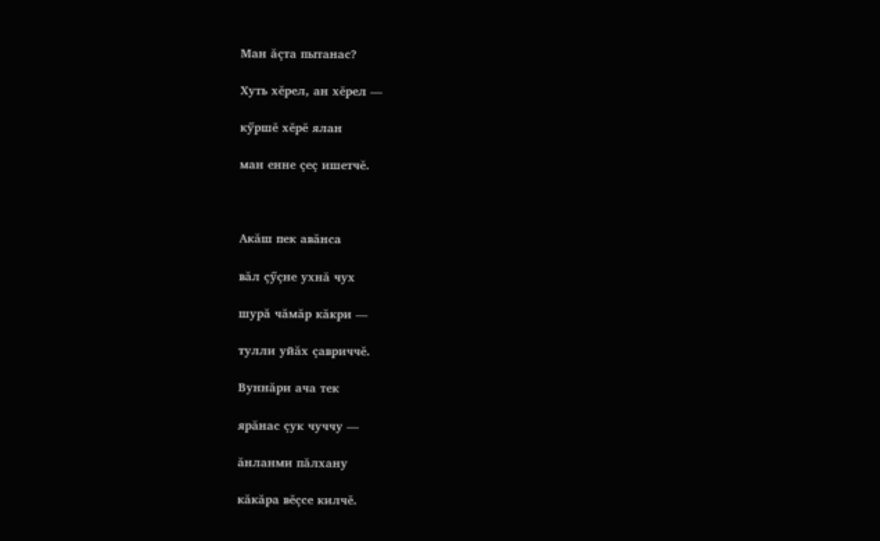Ман ăçта пытанас?

Хуть хĕрел, ан хĕрел —

кӳршĕ хĕрĕ ялан

ман енне çеç ишетчĕ.



Акăш пек авăнса

вăл çӳçне ухнă чух

шурă чăмăр кăкри —

тулли уйăх çавриччĕ.

Вуннăри ача тек

ярăнас çук чуччу —

ăнланми пăлхану

кăкăра вĕçсе килчĕ.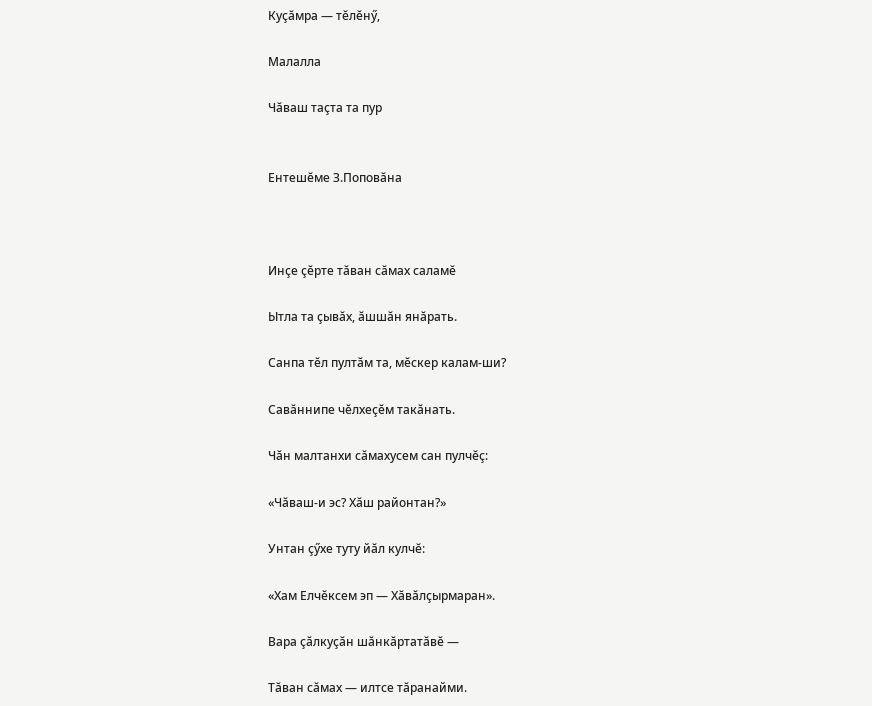Куçăмра — тĕлĕнӳ,

Малалла

Чăваш таçта та пур


Ентешĕме З.Поповăна



Инçе çĕрте тăван сăмах саламĕ

Ытла та çывăх, ăшшăн янăрать.

Санпа тĕл пултăм та, мĕскер калам-ши?

Савăннипе чĕлхеçĕм такăнать.

Чăн малтанхи сăмахусем сан пулчĕç:

«Чăваш-и эс? Хăш районтан?»

Унтан çӳхе туту йăл кулчĕ:

«Хам Елчĕксем эп — Хăвăлçырмаран».

Вара çăлкуçăн шăнкăртатăвĕ —

Тăван сăмах — илтсе тăранайми.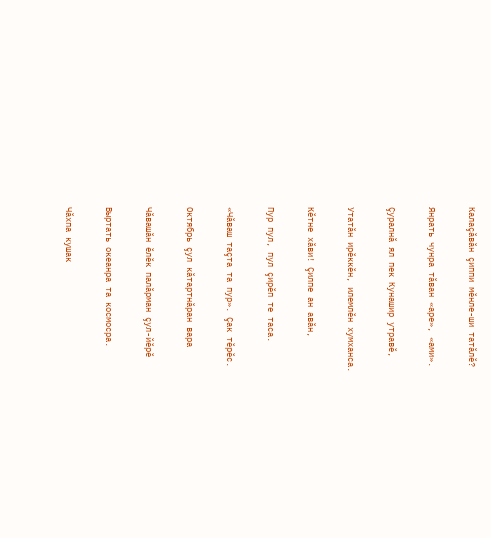Калаçăвăн çиппи мĕнле-ши татăлĕ?

Янрать чунра тăван «аре», «ами».

Çуралнă ял пек Кунашир утравĕ,

Утатăн ирĕккĕн, илемлĕн хумханса.

Кĕтне хăви! Çилпе ан авăн,

Пур пул, пул çирĕп те таса.

«Чăваш таçта та пур». Çак тĕрĕс.

Октябрь çул кăтартнăран вара

Чăвашăн ĕлĕк палăрман çул-йĕрĕ

Выртать океанра та космосра.

Чăхпа кушак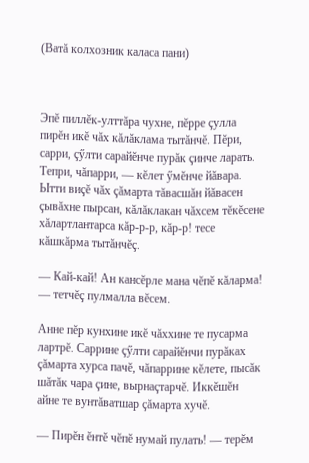(Ватă колхозник каласа пани)



Эпĕ пиллĕк-улттăра чухне, пĕрре çулла пирĕн икĕ чăх кăлăклама тытăнчĕ. Пĕри, сарри, çӳлти сарайĕнче пурăк çинче ларать. Тепри, чăпарри, — кĕлет ӳмĕнче йăвара. Ытти виçĕ чăх çăмарта тăвасшăн йăвасен çывăхне пырсан, кăлăклакан чăхсем тĕкĕсене хăлартлантарса кăр-р-р, кăр-р! тесе кăшкăрма тытăнчĕç.

— Кай-кай! Ан кансĕрле мана чĕпĕ кăларма! — тетчĕç пулмалла вĕсем.

Анне пĕр кунхине икĕ чăххине те пусарма лартрĕ. Саррине çӳлти сарайĕнчи пурăках çăмарта хурса пачĕ, чăпаррине кĕлете, пысăк шăтăк чара çине, вырнаçтарчĕ. Иккĕшĕн айне те вунтăватшар çăмарта хучĕ.

— Пирĕн ĕнтĕ чĕпĕ нумай пулать! — терĕм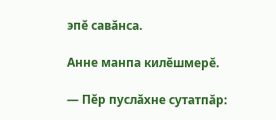эпĕ савăнса.

Анне манпа килĕшмерĕ.

— Пĕр пуслăхне сутатпăр: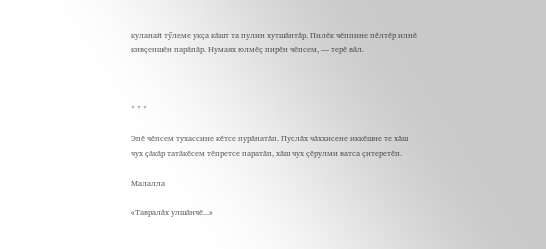куланай тӳлеме укçа кăшт та пулин хутшăнтăр. Пилĕк чĕппине пĕлтĕр илнĕ кивçеншĕн парăпăр. Нумаях юлмĕç пирĕн чĕпсем, — терĕ вăл.



* * *

Эпĕ чĕпсем тухассине кĕтсе пурăнатăп. Пуслăх чăххисене иккĕшне те хăш чух çăкăр татăкĕсем тĕпретсе паратăп, хăш чух çĕрулми ватса çитеретĕп.

Малалла

«Тавралăх улшăнчĕ...»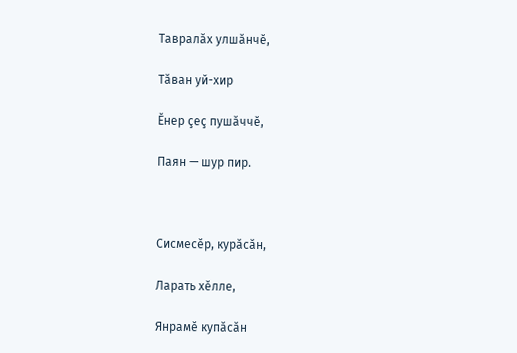Тавралăх улшăнчĕ,

Тăван уй-хир

Ĕнер çеç пушăччĕ,

Паян — шур пир.



Сисмесĕр, курăсăн,

Ларать хĕлле,

Янрамĕ купăсăн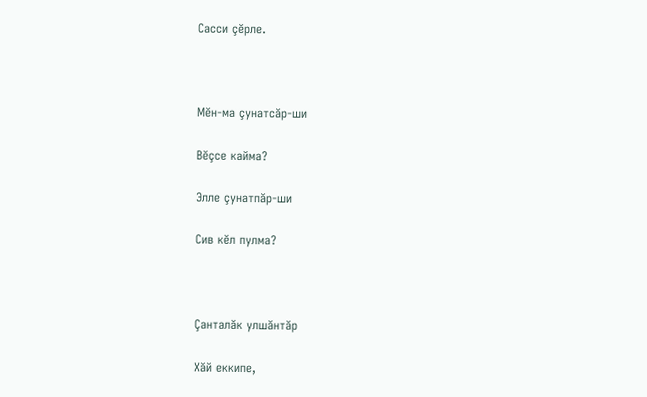Сасси çĕрле.



Мĕн-ма çунатсăр-ши

Вĕçсе кайма?

Элле çунатпăр-ши

Сив кĕл пулма?



Çанталăк улшăнтăр

Хăй еккипе,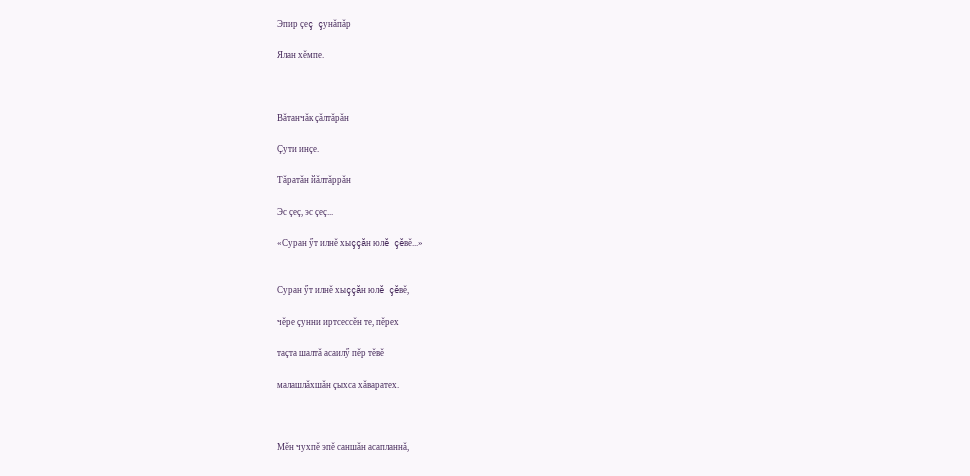Эпир çеç çунăпăр

Ялан хĕмпе.



Вăтанчăк çăлтăрăн

Çути инçе.

Тăратăн йăлтăррăн

Эс çеç, эс çеç...

«Суран ӳт илнĕ хыççăн юлĕ çĕвĕ...»


Суран ӳт илнĕ хыççăн юлĕ çĕвĕ,

чĕре çунни иртсессĕн те, пĕрех

таçта шалтă асаилӳ пĕр тĕвĕ

малашлăхшăн çыхса хăваратех.



Мĕн чухпĕ эпĕ саншăн асапланнă,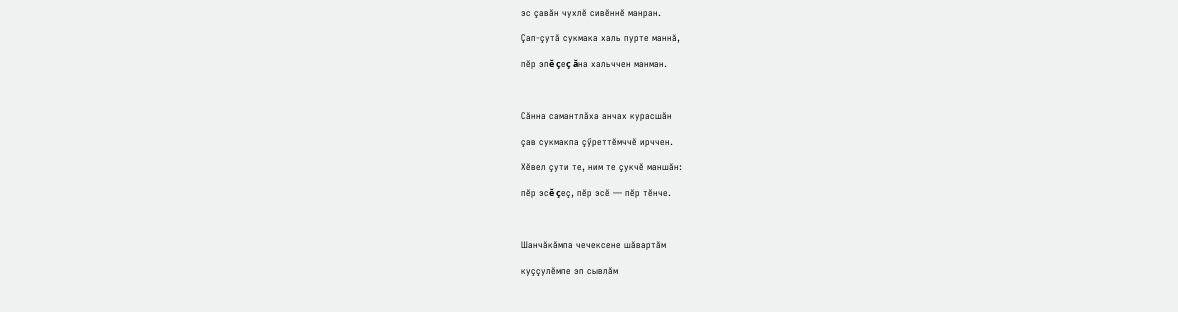эс çавăн чухлĕ сивĕннĕ манран.

Çап-çутă сукмака халь пурте маннă,

пĕр эпĕ çеç ăна хальччен манман.



Сăнна самантлăха анчах курасшăн

çав сукмакпа çӳреттĕмччĕ ирччен.

Хĕвел çути те, ним те çукчĕ маншăн:

пĕр эсĕ çеç, пĕр эсĕ — пĕр тĕнче.



Шанчăкăмпа чечексене шăвартăм

куççулĕмпе эп сывлăм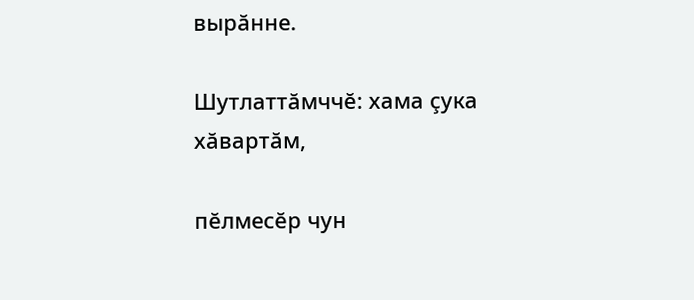вырăнне.

Шутлаттăмччĕ: хама çука хăвартăм,

пĕлмесĕр чун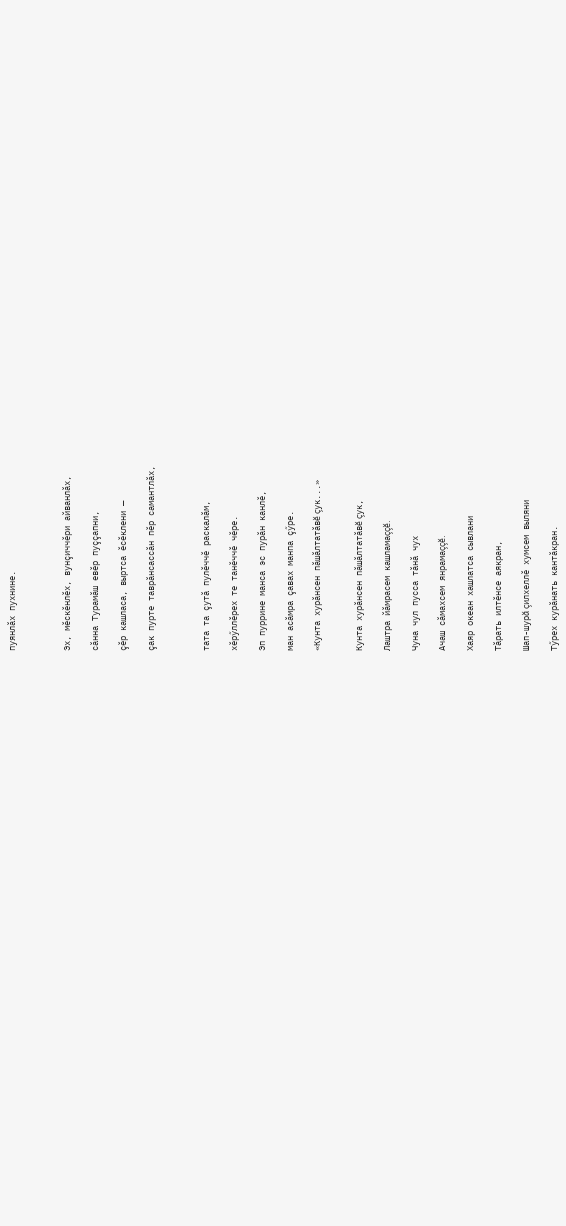пуянлăх пухнине.



Эх, мĕскĕнлĕх, вунçиччĕри айванлăх,

сăнна Турамăш евĕр пуççапни,

çĕр кашласа, выртса ĕсĕклени —

çак пурте таврăнсассăн пĕр самантлăх,



тата та çутă пулĕччĕ раскалăм,

хĕрӳллĕрех те танĕччĕ чĕре.

Эп пуррине манса эс пурăн канлĕ,

ман асăмра çавах манпа çӳре.

«Кунта хурăнсен пăшăлтатăвĕ çук...»


Кунта хурăнсен пăшăлтатăвĕ çук,

Лаштра йăмрасем кашламаççĕ.

Чуна чул пусса тăнă чух

Ачаш сăмахсем янрамаççĕ.

Хаяр океан хашлатса сывлани

Тăрать илтĕнсе аякран,

Шап-шурă çилхеллĕ хумсем выляни

Тӳрех курăнать кантăкран.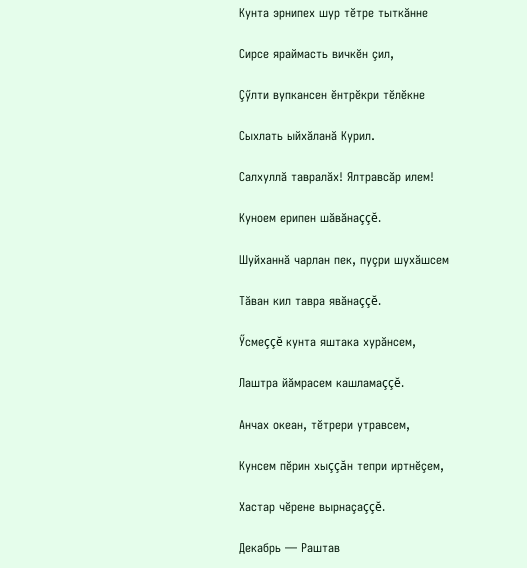Кунта эрнипех шур тĕтре тыткăнне

Сирсе яраймасть вичкĕн çил,

Çӳлти вупкансен ĕнтрĕкри тĕлĕкне

Сыхлать ыйхăланă Курил.

Салхуллă тавралăх! Ялтравсăр илем!

Куноем ерипен шăвăнаççĕ.

Шуйханнă чарлан пек, пуçри шухăшсем

Тăван кил тавра явăнаççĕ.

Ӳсмеççĕ кунта яштака хурăнсем,

Лаштра йăмрасем кашламаççĕ.

Анчах океан, тĕтрери утравсем,

Кунсем пĕрин хыççăн тепри иртнĕçем,

Хастар чĕрене вырнаçаççĕ.

Декабрь — Раштав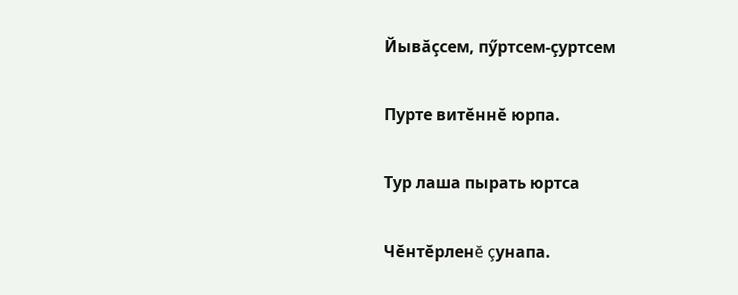Йывăçсем, пӳртсем-çуртсем

Пурте витĕннĕ юрпа.

Тур лаша пырать юртса

Чĕнтĕрленĕ çунапа.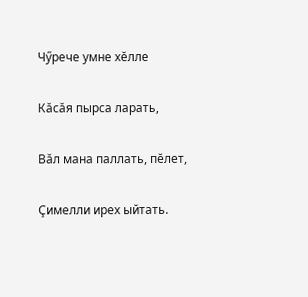Чӳрече умне хĕлле

Кăсăя пырса ларать,

Вăл мана паллать, пĕлет,

Çимелли ирех ыйтать.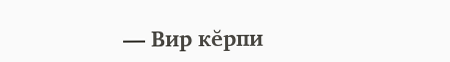— Вир кĕрпи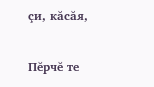çи, кăсăя,

Пĕрчĕ те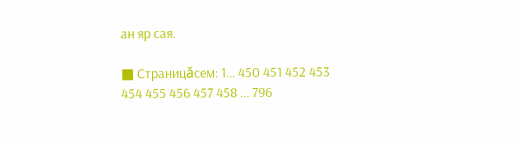ан яр сая.

■ Страницăсем: 1... 450 451 452 453 454 455 456 457 458 ... 796